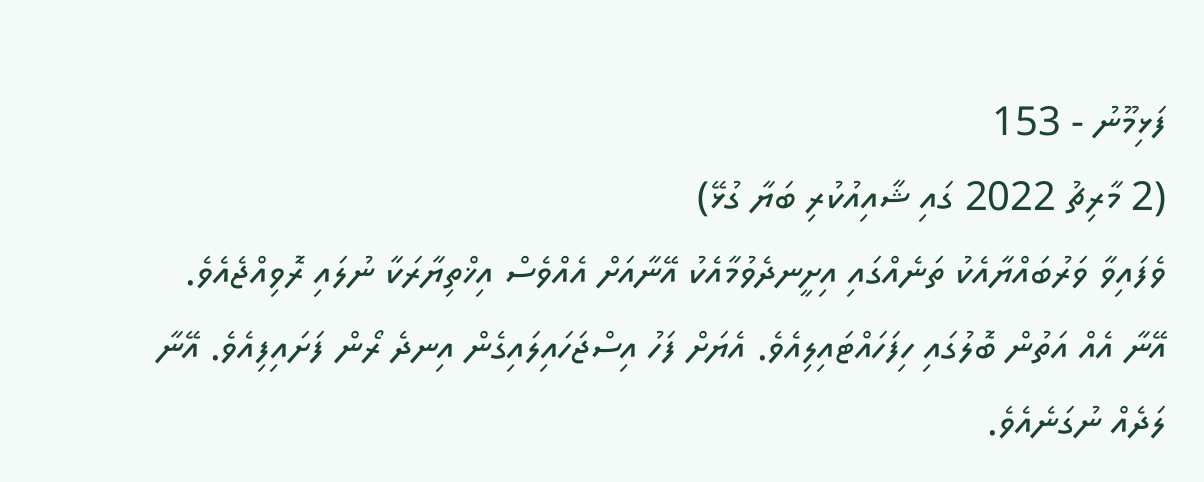ފަޅިމޫނު - 153
(2 މާރިޗު 2022 ގައި ޝާއިއުކުރި ބަޔާ ގުޅޭ)
ވެފައިވާ ވަރުބައްޔާއެކު ތަނެއްގައި އިށީނދެވުމާއެކު އޭނާއަށް އެއްވެސް އިޚްތިޔާރަކާ ނުލައި ރޮވިއްޖެއެވެ. އޭނާ އެއް އަތުން ބޮލުގައި ހިފަހައްޓައިލިއެވެ. އެޔަށް ފަހު އިސްޖަހައިލައިގެން އިނދެ ރޯން ފަށައިފިއެވެ. އޭނާ ލަދެއް ނުގަނެއެވެ.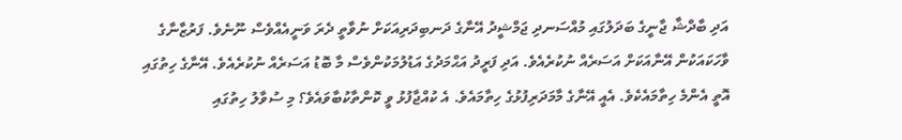އަދި ބާދްޝާ ޖާނީގެ ބަދަލުގައި މުއްސަނދި ޖަމްޝީދު އޭނާގެ ދަނބިދަރިއަކަށް ނުވާތީ ދެރަ ވަނީއެއްވެސް ނޫނެވެ. ފަރުޒާނާގެ ވާހަކައަކުން އޭނާއަކަށް އަސަރެއް ނުކުރެއެވެ. އަދި ފަރީދު އަޙްމަދުގެ އަޑުލުމަކުންވެސް މާ ބޮޑު އަސަރެއް ނުކުރެއެވެ. އޭނާގެ ހިތުގައި އޮތީ އެންމެ ހިތާމައެކެވެ. އެއީ އޭނާގެ މާމަދަރިފުޅުގެ ހިތާމައެވެ. އެ ކުއްޖާފުޅު ވީ ކޮންތާކުބާވައެވެ؟ މި ސުވާލު ހިތުގައި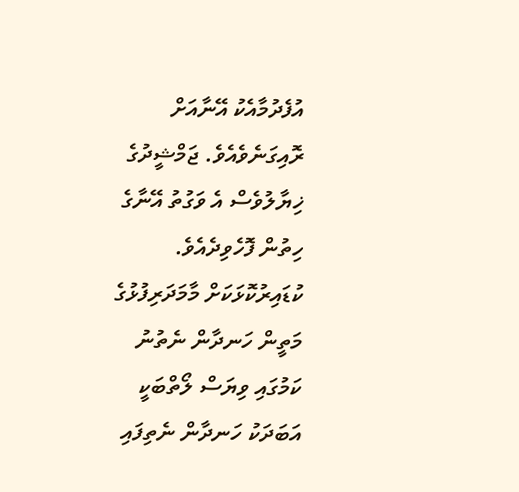އުފެދުމާއެކު އޭނާއަށް ރޮއިގަނެވެއެވެ. ޖަމްޝީދުގެ ޚިޔާލުވެސް އެ ވަގުތު އޭނާގެ ހިތުން ފޮހެވިދެއެވެ. ކުޑައިރުކޮޅަކަށް މާމަދަރިފުޅުގެ މަތީން ހަނދާން ނެތުނު ކަމުގައި ވިޔަސް ލޯތްބަކީ އަބަދަކު ހަނދާން ނެތިފައި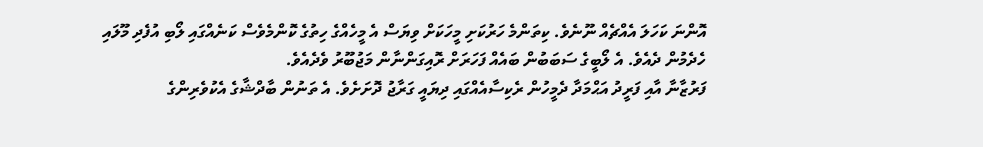އޮންނަ ކަހަލަ އެއްޗެއް ނޫނެވެ. ކިތަންމެ ހަރުކަށި މީހަކަށް ވިޔަސް އެ މީހެއްގެ ހިތުގެ ކޮންމެވެސް ކަނެއްގައި ލޯބި އުފެދި މޫލައި ހެދެމުން ދެއެވެ. އެ ލޯބީގެ ސަބަބުން ބައެއް ފަހަރަށް ރޮއިގަންނާން މަޖުބޫރު ވެދެއެވެ.
ފަރުޒާނާ އާއި ފަރީދު އަޙްމަދާ ދެމީހުން ރެކިސާއެއްގައި ދިޔައީ ގަރާޖު ދޮށަށެވެ. އެ ތަނުން ބާދްޝާގެ އެކުވެރިންގެ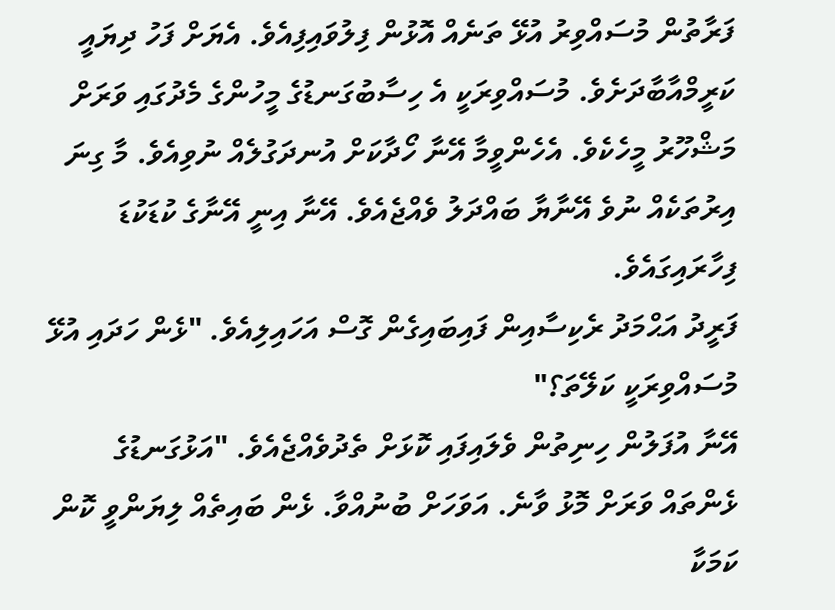ފަރާތުން މުސައްވިރު އުޅޭ ތަނެއް އޮޅުން ފިލުވައިފިއެވެ. އެޔަށް ފަހު ދިޔައީ ކަރީމްއާބާދަށެވެ. މުސައްވިރަކީ އެ ހިސާބުގަނޑުގެ މީހުންގެ މެދުގައި ވަރަށް މަޝްހޫރު މީހެކެވެ. އެހެންވީމާ އޭނާ ހޯދާކަށް އުނދަގުލެއް ނުވިއެވެ. މާ ގިނަ އިރުތަކެއް ނުވެ އޭނާޔާ ބައްދަލު ވެއްޖެއެވެ. އޭނާ އިނީ އޭނާގެ ކުޑަކުޑަ ފިހާރައިގައެވެ.
ފަރީދު އަޙްމަދު ރެކިސާއިން ފައިބައިގެން ގޮސް އަހައިލިއެވެ. "ޅެން ހަދައި އުޅޭ މުސައްވިރަކީ ކަލޭތަ؟"
އޭނާ އުފަލުން ހިނިތުން ވެލައިފައި ކޮޅަށް ތެދުވެއްޖެއެވެ. "އަޅުގަނޑުގެ ޅެންތައް ވަރަށް މޮޅު ވާނެ. އަވަހަށް ބުނުއްވާ. ޅެން ބައިތެއް ލިޔަންވީ ކޮން ކަމަކާ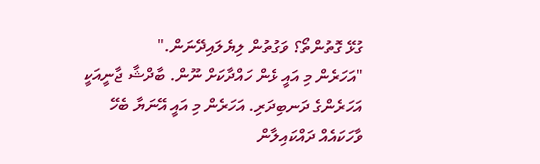ގުޅޭ ގޮތުންތޯ؟ ވަގުތުން ލިޔެލައިދޭނަން."
"އަހަރެން މި އައީ ޅެން ހައްދާކަށް ނޫން. ބާދްޝާ ޖާނީއަކީ އަހަރެންގެ ދަނބިދަރި. އަހަރެން މި އައީ އޭނަޔާ ބެހޭ ވާހަކައެއް ދައްކައިލާން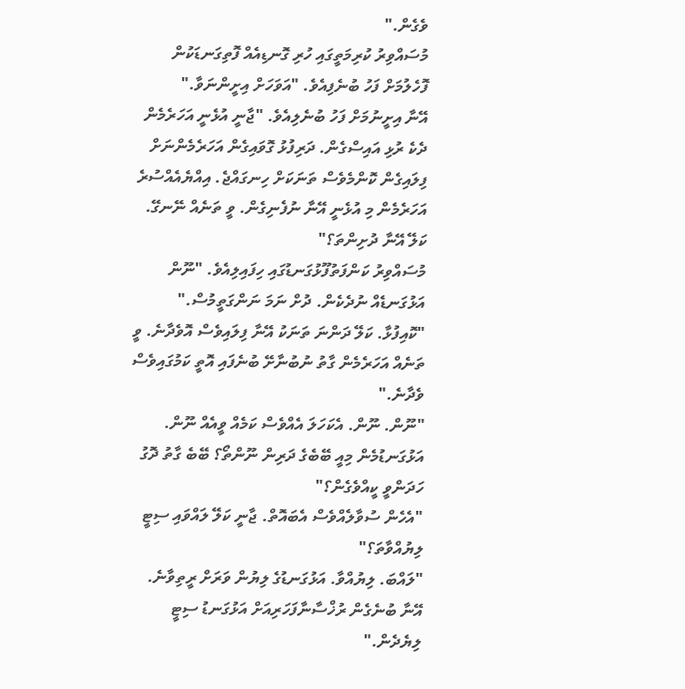ވެގެން."
މުސައްވިރު ކުރިމަތީގައި ހުރި ގޮނޑިއެއް ފޮތިގަނޑަކުން ފޮހެލުމަށް ފަހު ބުނެފިއެވެ. "އަވަހަށް އިށީންނަވާ."
އޭނާ އިށީނުމަށް ފަހު ބުނެލިއެވެ. "ޖާނީ އުޅެނީ އަހަރެމެން ދެކެ ރުޅި އައިސްގެން. ދަރިފުޅު ގޮވައިގެން އަހަރެމެންނަށް ފިލައިގެން ކޮންމެވެސް ތަނަކަށް ހިނގައްޖެ. އިއްޔެއެއްސުރެ އަހަރެމެން މި އުޅެނީ އޭނާ ނުފެނިގެން. ވީ ތަނެއް ނޭނގޭ. ކަލޭ އޭނާ ދުށިންތަ؟"
މުސައްވިރު ކަންފަތުފޫޅުގަނޑުގައި ހިފައިލިއެވެ. "ނޫން އަޅުގަނޑެއް ނުދެކެން. ދުށް ނަމަ ނަންގަތީމުސް."
"ކޮއިފުޅާ. ކަލޭ ދަންނަ ތަނަކު އޭނާ ފިލައިވެސް އޮވެދާނެ. ވީ ތަނެއް އަހަރެމެން ގާތު ނުބުނާށޭ ބުނެފައި އޮތީ ކަމުގައިވެސް ވެދާނެ."
"ނޫން. ނޫން. އެކަހަލަ އެއްވެސް ކަމެއް ވީއެއް ނޫން. އަޅުގަނޑުމެން މިއީ ބޭބެގެ ދަރިން ނޫންތޯ؟ ބޭބެ ގާތު ދޮގު ހަދަންވީ ކީއްވެގެން؟"
"އެހެން ސުވާލެއްވެސް އެބައޮތް. ޖާނީ ކަލޭ ލައްވައި ސިޓީ ލިޔުއްވާތަ؟"
"ލައްބަ. ލިޔުއްވާ. އަޅުގަނޑުގެ ލިޔުން ވަރަށް ރީތިވާނެ. އޭނާ ބުނެގެން ރުޚްސާނާފަހަރިއަށް އަޅުގަނޑު ސިޓީ ލިޔެދެން."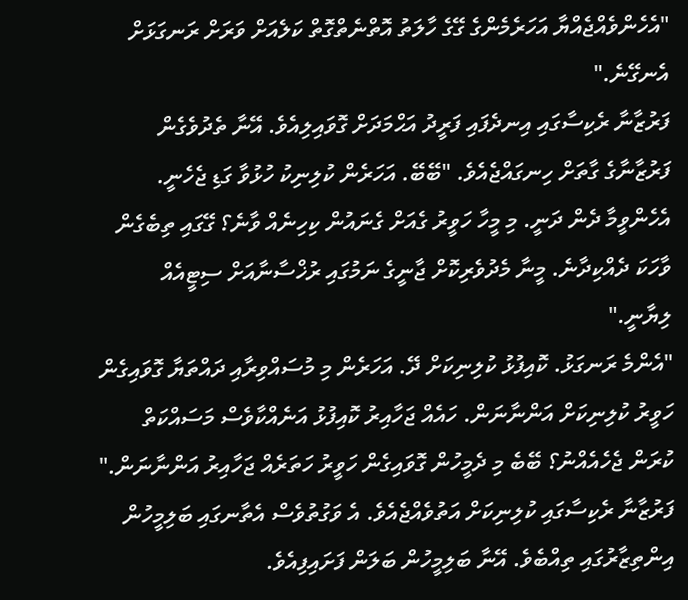"އެހެންވެއްޖެއްޔާ އަހަރެމެންގެ ގޭގެ ހާލަތު އޮތްނެތްގޮތް ކަލެއަށް ވަރަށް ރަނގަޅަށް އެނގޭނެ."
ފަރުޒާނާ ރެކިސާގައި އިނދެފައި ފަރީދު އަޙްމަދަށް ގޮވައިލިއެވެ. އޭނާ ތެދުވެގެން ފަރުޒާނާގެ ގާތަށް ހިނގައްޖެއެވެ. "ބޭބޭ. އަހަރެން ކުލިނިކު ހުޅުވާ ގަޑި ޖެހެނީ. އެހެންވީމާ ދެން ދަނީ. މި މީހާ ހަވީރު ގެއަށް ގެނައުން ކިހިނެއް ވާނެ؟ ގޭގައި ތިބެގެން ވާހަކަ ދެއްކިދާނެ. މީނާ މެދުވެރިކޮށް ޖާނީގެ ނަމުގައި ރުޚްސާނާއަށް ސިޓީއެއް ލިޔާނީ."
"އެންމެ ރަނގަޅު. ކޮއިފުޅު ކުލިނިކަށް ދޭ. އަހަރެން މި މުސައްވިރާއި ދައްތަޔާ ގޮވައިގެން ހަވީރު ކުލިނިކަށް އަންނާނަން. ހައެއް ޖަހާއިރު ކޮއިފުޅު އަނެއްކާވެސް މަސައްކަތް ކުރަން ޖެހެއެއްނު؟ ބޭބެ މި ދެމީހުން ގޮވައިގެން ހަވީރު ހަތަރެއް ޖަހާއިރު އަންނާނަން."
ފަރުޒާނާ ރެކިސާގައި ކުލިނިކަށް އަތުވެއްޖެއެވެ. އެ ވަގުތުވެސް އެތާނގައި ބަލިމީހުން އިންތިޒާރުގައި ތިއްބެވެ. އޭނާ ބަލިމީހުން ބަލަން ފަށައިފިއެވެ.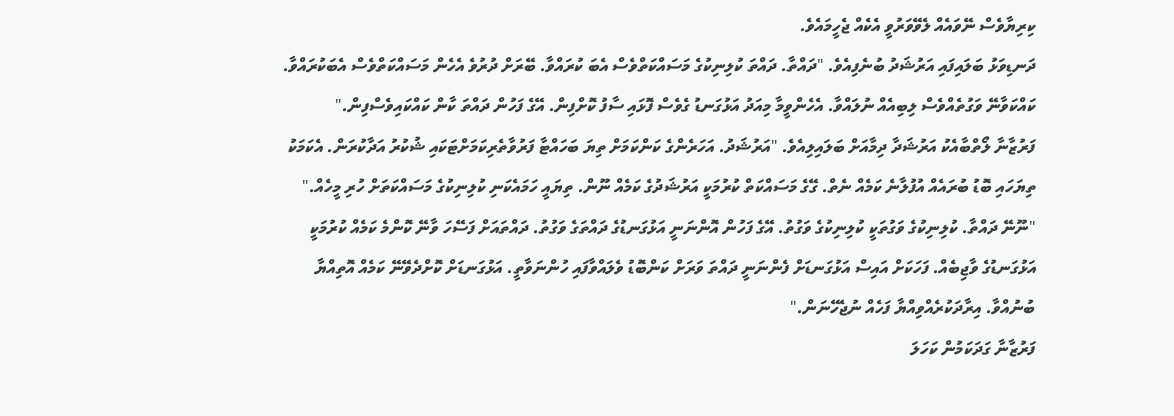ކިރިޔާވެސް ނޭވައެއް ލެވޭވަރުވީ އެކެއް ޖެހީމައެވެ.
ދަނޑިވަޅު ބަލައިފައި އަރުޝަދު ބުނެފިއެވެ. "ދައްތާ. ދައްތަ ކުލިނިކުގެ މަސައްކަތްވެސް އެބަ ކުރައްވާ. ބޭރަށް ދުރުވެ އެހެން މަސައްކަތްވެސް އެބަކުރައްވާ. ކައްކަވާނޭ ވަގުތެއްވެސް ލިބިއެއް ނުލައްވާ. އެހެންވީމާ މިއަދު އަޅުގަނޑު ގެވެސް ފޮޅައި ސާފު ކޮށްފިން. އޭގެ ފަހުން ދައްތަ ކާން ކައްކައިވެސްފިން."
ފަރުޒާނާ ލޯތްބާއެކު އަރުޝަދާ ދިމާއަށް ބަލައިލިއެވެ. "އަރުޝަދު. އަހަރެންގެ ކަންކަމަށް ތިޔަ ބަހައްޓާ ފަރުވާތެރިކަމަށްޓަކައި ޝުކުރު އަދާކުރަން. އެކަމަކު ތިޔަހައި ބޮޑު ބުރައެއް އުފުލާނެ ކަމެއް ނެތް. ގޭގެ މަސައްކަތް ކުރުމަކީ އަރުޝަދުގެ ކަމެއް ނޫން. ތިޔައީ ހަމައެކަނި ކުލިނިކުގެ މަސައްކަތަށް ހުރި މީހެއް."
"ނޫނޭ ދައްތާ. ކުލިނިކުގެ ވަގުތަކީ ކުލިނިކުގެ ވަގުތު. އޭގެ ފަހުން އޮންނަނީ އަޅުގަނޑުގެ ދައްތަގެ ވަގުތު. ދައްތައަށް ފަސޭހަ ވާނޭ ކޮންމެ ކަމެއް ކުރުމަކީ އަޅުގަނޑުގެ ވާޖިބެއް. ފަހަކަށް އައިސް އަޅުގަނޑަށް ފެންނަނީ ދައްތަ ވަރަށް ކަންބޮޑު ވެލައްވާފައި ހުންނަވާތީ. އަޅުގަނޑަށް ކޮށްދެވޭނޭ ކަމެއް އޮތިއްޔާ ބުނުއްވާ. އިރާދަކުރެއްވިއްޔާ ފަހެއް ނުޖެހޭނަން."
ފަރުޒާނާ ގަދަކަމުން ކަހަލަ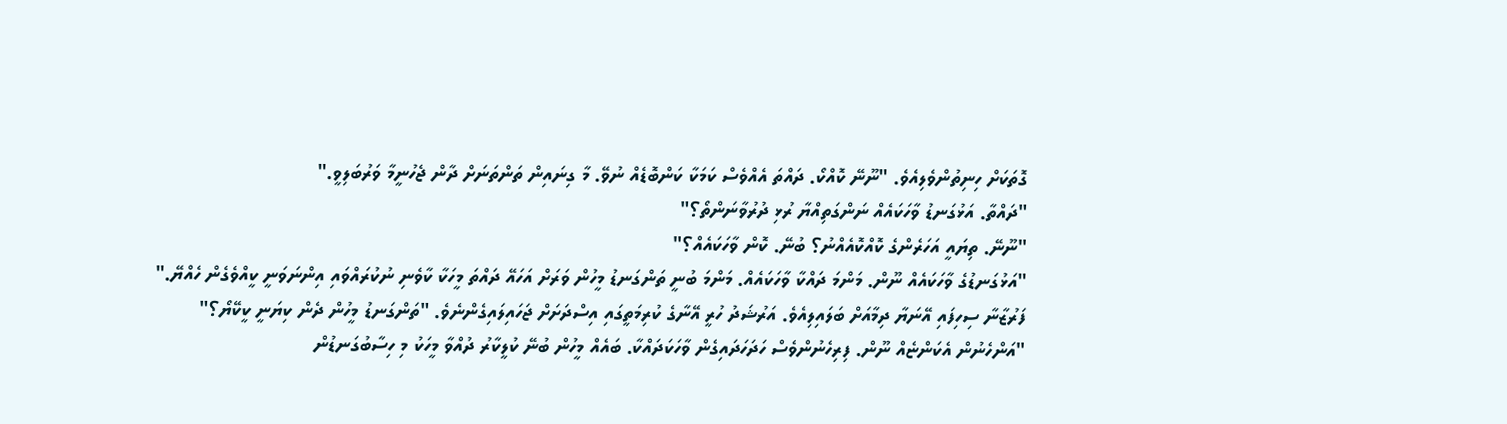ގޮތަކަށް ހިނިތުންވެލިއެވެ. "ނޫނޭ ކޮއްކޯ. ދައްތަ އެއްވެސް ކަމަކާ ކަންބޮޑެއް ނުވޭ. މާ ގިނައިން ތަންތަނަށް ދާން ޖެހުނީމާ ވަރުބަލިވީ."
"ދައްތާ. އަޅުގަނޑު ވާހަކައެއް ނަންގަތިއްޔާ ރުޅި ދުރުވާނަންތޯ؟"
"ނޫނޭ. ތިޔައީ އަހަރެންގެ ކޮއްކޮއެއްނު؟ ބުނޭ. ކޮން ވާހަކައެއް؟"
"އަޅުގަނޑުގެ ވާހަކައެއް ނޫން. މަންމަ ދައްކާ ވާހަކައެއް. މަންމަ ބުނީ ތަންގަނޑު މީހުން ވަރަށް އަހައޭ ދައްތަ މީހަކާ ކާވެނި ނުކުރައްވައި އިންނަވަނީ ކީއްވެގެން ހެއްޔޭ."
ފަރުޒާނާ ސިހިފައި އޭނަޔާ ދިމާއަށް ބަލައިލިއެވެ. އަރުޝަދު ހުރީ އޭނާގެ ކުރިމަތީގައި އިސްދަށަށް ޖަހައިލައިގެންނެވެ. "ތަންގަނޑު މީހުން ދެން ކިޔަނީ ކީކޭޔޯ؟"
"އަންހެނުން އެކަންޏެއް ނޫން. ފިރިހެނުންވެސް ހަދަހަދައިގެން ވާހަކަދައްކާ. ބައެއް މީހުން ބުނޭ ކުލީކާރު ދުއްވާ މީހަކު މި ހިސާބުގަނޑުން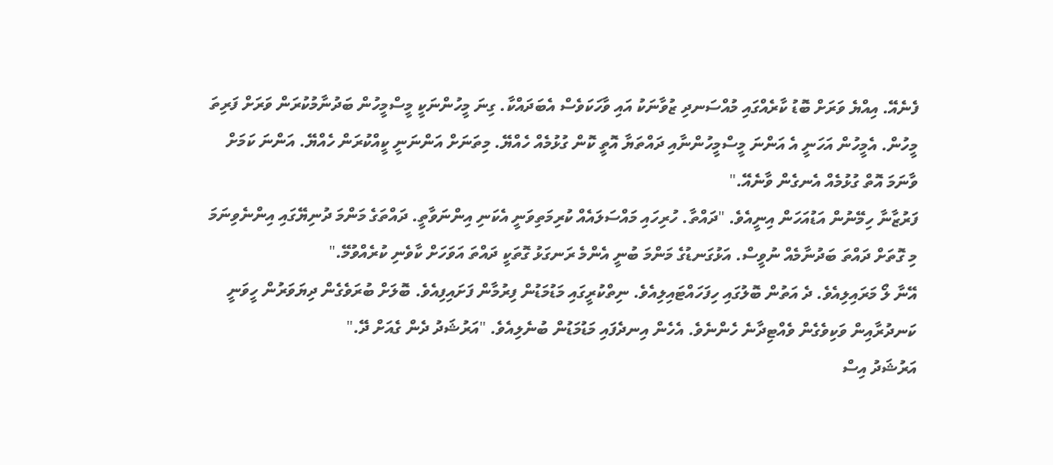ފެނެއޭ. އިއްޔެ ވަރަށް ބޮޑު ކާރެއްގައި މުއްސަނދި ޒުވާނަކު އައި ވާހަކަވެސް އެބަދައްކާ. ގިނަ މީހުންނަކީ މީސްމީހުން ބަދުނާމުކުރަން ވަރަށް ފަރިތަ މީހުން. އެމީހުން އަހަނީ އެ އަންނަ މީސްމީހުންނާއި ދައްތަޔާ އޮތީ ކޮން ގުޅުމެއް ހެއްޔޭ. މިތަނަށް އަންނަނީ ކީއްކުރަން ހެއްޔޭ. އަންނަ ކަމަށް ވާނަމަ އޮތް ގުޅުމެއް އެނގެން ވާނެއޭ."
ފަރުޒާނާ ހިމޭނުން އަޑުއަހަން އިނީއެވެ. "ދައްތާ. ހުރިހައި މައްސަލައެއް ކުރިމަތިވަނީ އެކަނި އިންނަވާތީ. ދައްތަގެ މަންމަ ދުނިޔޭގައި އިންނެވިނަމަ މި ގޮތަށް ދައްތަ ބަދުނާމެއް ނުވީސް. އަޅުގަނޑުގެ މަންމަ ބުނީ އެންމެ ރަނގަޅު ގޮތަކީ ދައްތަ އަވަހަށް ކާވެނި ކުރެއްވުމޭ."
އޭނާ ލޯ މަރައިލިއެވެ. ދެ އަތުން ބޮލުގައި ހިފަހައްޓައިލިއެވެ. ނިތްކުރީގައި މަޑުމަޑުން ފިރުމާން ފަށައިފިއެވެ. ބޮލަށް ބުރަވެގެން ދިޔަވަރުން ހީވަނީ ކަނދުރާއިން ވަކިވެގެން ވެއްޓިދާނެ ހެންނެވެ. އެހެން އިނދެފައި މަޑުމަޑުން ބުނެލިއެވެ. "އަރުޝަދު ދެން ގެއަށް ދޭ."
އަރުޝަދު އިސް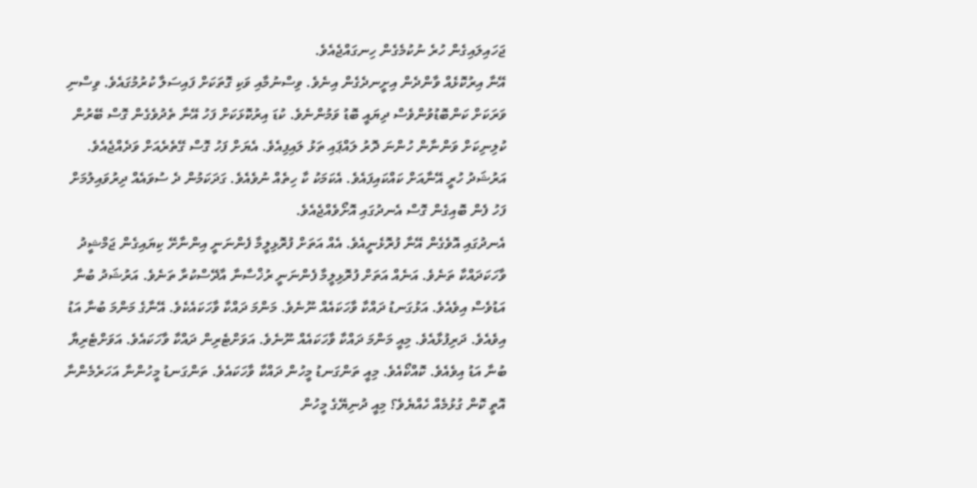ޖަހައިލައިގެން ހުރެ ނުކުމެގެން ހިނގައްޖެއެވެ.
އޭނާ އިރުކޮޅެއް ވާންދެން އިށީނދެގެން އިނެވެ. ވިސްނުމާއި ވަކި ގޮތަކަށް ފައިސަލާ ކުރުމުގައެވެ. ވިސްނި ވަރަކަށް ކަންބޮޑުވުންވެސް ދިޔައީ ބޮޑު ވަމުންނެވެ. ކުޑަ އިރުކޮޅަކަށް ފަހު އޭނާ ތެދުވެގެން ގޮސް ބޭރުން ކުލިނިކަށް ވަންނާން ހުންނަ ދޮރު ލައްޕައި ތަޅު ލައިފިއެވެ. އެޔަށް ފަހު ގޮސް ގޭތެރެއަށް ވަދެއްޖެއެވެ. އަރުޝަދު ހުރީ އޭނާއަށް ކައްކައިފައެވެ. އެކަމަކު ކާ ހިތެއް ނުވެއެވެ. ގަދަކަމުން ދެ ސުވައެއް ދިރުވައިލުމަށް ފަހު ފެން ބޮއިގެން ގޮސް އެނދުގައި އޮށޯވެއްޖެއެވެ.
އެނދުގައި އޮވެގެން އޭނާ ފުރޮޅެނީއެވެ. އެއް އަތަށް ފުރޮޅިލީމާ ފެންނަނީ އިންނާށޭ ކިޔައިގެން ޖަމްޝީދު ވާހަކަދައްކާ ތަނެވެ. އަނެއް އަތަށް ފުރޮޅިލީމާ ފެންނަނީ ރުޚްސާނާ އާދޭސްކުރާ ތަނެވެ. އަރުޝަދު ބުނާ އަޑުވެސް އިވެއެވެ. އަޅުގަނޑު ދައްކާ ވާހަކައެއް ނޫނެވެ. މަންމަ ދައްކާ ވާހަކައެކެވެ. އޭނާގެ މަންމަ ބުނާ އަޑު އިވެއެވެ. ދަރިފުޅާއެވެ. މިއީ މަންމަ ދައްކާ ވާހަކައެއް ނޫނެވެ. އަވަށްޓެރިން ދައްކާ ވާހަކައެވެ. އަވަށްޓެރިޔާ ބުނާ އަޑު އިވެއެވެ. ކޮއްކޯއެވެ. މިއީ ތަންގަނޑު މީހުން ދައްކާ ވާހަކައެވެ. ތަންގަނޑު މީހުންނާ އަހަރެމެންނާ އޮތީ ކޮން ގުޅުމެއް ހެއްޔެވެ؟ މިއީ ދުނިޔޭގެ މީހުން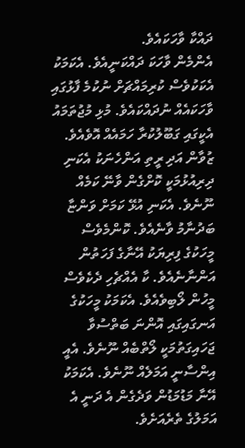ދައްކާ ވާހަކައެވެ.
އެންމެން ވާހަކަ ދައްކަނީއެވެ. އެކަމަކު އެކަކުވެސް ކުރިމައްޗަށް ނުކުމެ ފާޅުގައި ވާހަކައެއް ނުދައްކައެވެ. މުޅި މުޖުތަމައު އެކީގައި ގަބޫލުކުރާ ހަމައެއް އޮވެއެވެ. ޒުވާން އަދި ރީތި އަންހެނަކު އެކަނި ދިރިއުޅުމަކީ ކޮށްގެން ވާނޭ ކަމެއް ނޫނެވެ. އެކަނި އުޅޭ ކަމަށް ވަންޏާ ބަދުނާމު ވާނެއެވެ. ކޮންމެވެސް މީހަކުގެ ފިރިޔަކު އޭނާގެ ފަހަތުން އަންނާނެއެވެ. ކާ އެއްޗެހި ދެކެވެސް މީހުން ލޯބިވެއެވެ. އެކަމަކު މީހަކުގެ އަނގައިގައި އޮންނަ ބަތްސުވާ ޖަހައިގަތުމަކީ ލޯތްބެއް ނޫނެވެ. އެއީ އިންސާނީ އަމަލެއް ނޫނެވެ. އެކަމަކު އޭނާ މަޑުމަޑުން ވަދެގެން އެ ދަނީ އެ އަމަލުގެ ތެރެއަށެވެ.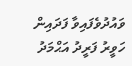ވައުދުވެފައިވާ ފަދައިން ހަވީރު ފަރީދު އަޙްމަދު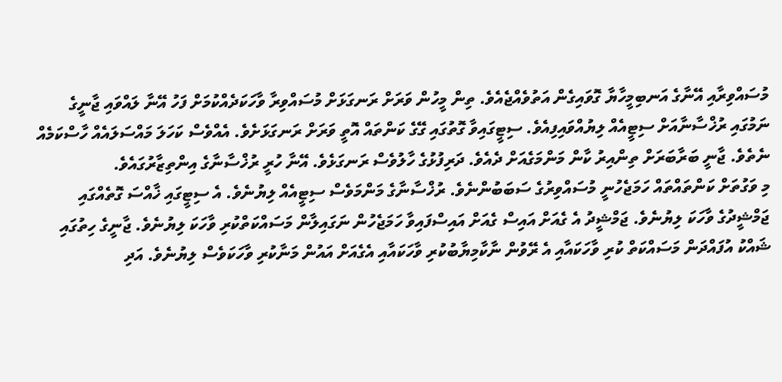މުސައްވިރާއި އޭނާގެ އަނބިމީހާޔާ ގޮވައިގެން އަތުވެއްޖެއެވެ. ތިން މީހުން ވަރަށް ރަނގަޅަށް މުސައްވިރާ ވާހަކަދެއްކުމަށް ފަހު އޭނާ ލައްވައި ޖާނީގެ ނަމުގައި ރުޚްސާނާއަށް ސިޓީއެއް ލިޔުއްވައިފިއެވެ. ސިޓީގައިވާ ގޮތުގައި ގޭގެ ކަންތައް އޮތީ ވަރަށް ރަނގަޅަށެވެ. އެއްވެސް ކަހަލަ މައްސަލައެއް ހާސްކަމެއް ނެތެވެ. ޖާނީ ބަރާބަރަށް ތިންއިރު ކާން މަންމަގެއަށް ދެއެވެ. ދަރިފުޅުގެ ހާލުވެސް ރަނގަޅެވެ. އޭނާ ހުރީ ރުޚްސާނާގެ އިންތިޒާރުގައެވެ.
މި ވަގުތަށް ކަންތައްތައް ހަމަޖެހުނީ މުސައްވިރުގެ ސަބަބުންނެވެ. ރުޚްސާނާގެ މަންމަވެސް ސިޓީއެއް ލިޔުނެވެ. އެ ސިޓީގައި ޚާއްސަ ގޮތެއްގައި ޖަމްޝީދުގެ ވާހަކަ ލިޔުނެވެ. ޖަމްޝީދު އެ ގެއަށް އައިސް ގެއަށް އައިސްފައިވާ ހަމަޖެހުން ނަގައިލާން މަސައްކަތްކުރި ވާހަކަ ލިޔުނެވެ. ޖާނީގެ ހިތުގައި ޝައްކު އުފައްދަން މަސައްކަތް ކުރި ވާހަކައާއި އެ ރޭވުން ނާކާމިޔާބުކުރި ވާހަކައާއި އެގެއަށް އައުން މަނާކުރި ވާހަކަވެސް ލިޔުނެވެ. އަދި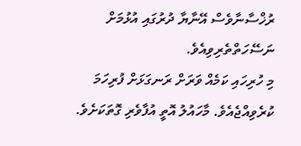ރުޚްސާނާވެސް އޭނާޔާ ދުރުގައި އުޅުމަށް ނަސޭހަތްތެރިވިއެވެ.
މި ހުރިހައި ކަމެއް ވަރަށް ރަނގަޅަށް ފުރިހަމަ ކުރެވިއްޖެއެވެ. މާހައުލު އޮތީ އުފާވެރި ގޮތަކަށެވެ.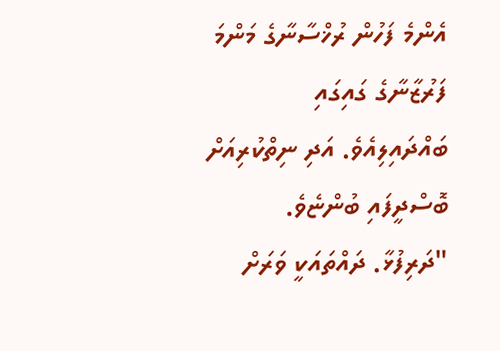އެންމެ ފަހުން ރުޚްސާނާގެ މަންމަ ފަރުޒާނާގެ ގައިގައި ބައްދައިލިއެވެ. އަދި ނިތްކުރިއަށް ބޮސްދީފައި ބުންޏެވެ. "ދަރިފުޅާ. ދައްތައަކީ ވަރަށް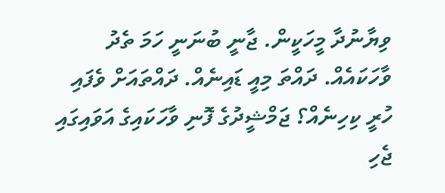ވިޔާނުދާ މީހަކީން. ޖާނީ ބުނަނީ ހަމަ ތެދު ވާހަކައެއް. ދައްތަ މިއީ ޑައިނެއް. ދައްތައަށް ވެފައި ހުރީ ކިހިނެއް؟ ޖަމްޝީދުގެ ފޮނި ވާހަކައިގެ އަވައިގައި ޖެހި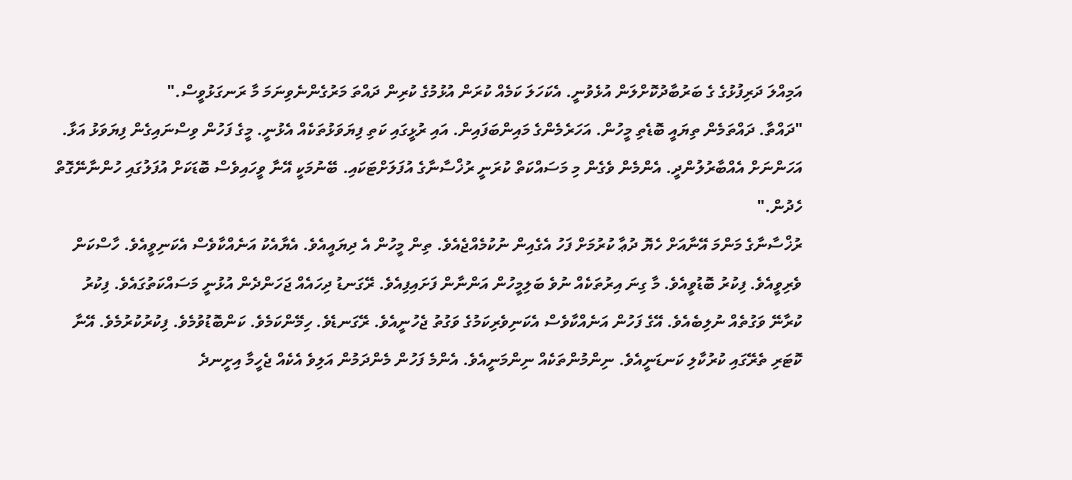އަމިއްލަ ދަރިފުޅުގެ ގެ ބަރުބާދުކޮށްލަން އުޅެވުނީ. އެކަހަލަ ކަމެއް ކުރަން އުޅުމުގެ ކުރިން ދައްތަ މަރުގެންނެވިނަމަ މާ ރަނގަޅުވީސް."
"ދައްތާ. ދައްތަމެން ތިޔައީ ބޮޑެތި މީހުން. އަހަރެމެންގެ މައިންބަފައިން. އައި ރުޅީގައި ކަތި ފިޔަވަޅުތަކެއް އެޅުނީ. މީގެ ފަހުން ވިސްނައިގެން ފިޔަވަޅު އަޅާ. އަހަންނަށް އެއްބާރުލުންދީ. އެންމެން ވެގެން މި މަސައްކަތް ކުރަނީ ރުޚްސާނާގެ އުފަލަށްޓަކައި. ބޭނުމަކީ އޭނާ ވީހައިވެސް ބޮޑަކަށް އުފަލުގައި ހުންނާނޭގޮތް ހެދުން."
ރުޚްސާނާގެ މަންމަ އޭނާއަށް ހެޔޮ ދުޢާ ކުރުމަށް ފަހު އެގެއިން ނުކުމެއްޖެއެވެ. ތިން މީހުން އެ ދިޔައީއެވެ. އެޔާއެކު އަނެއްކާވެސް އެކަނިވީއެވެ. ހާސްކަން ވެރިވީއެވެ. ފިކުރު ބޮޑުވީއެވެ. މާ ގިނަ އިރުތަކެއް ނުވެ ބަލިމީހުން އަންނާން ފަށައިފިއެވެ. ރޭގަނޑު ދިހައެއް ޖަހަންދެން އުޅުނީ މަސައްކަތުގައެވެ. ފިކުރު ކުރާނޭ ވަގުތެއް ނުލިބެއެވެ. އޭގެ ފަހުން އަނެއްކާވެސް އެކަނިވެރިކަމުގެ ވަގުތު ޖެހުނީއެވެ. ރޭގަނޑެވެ. ހިމޭންކަމެވެ. ކަންބޮޑުވުމެވެ. ފިކުރުކުރުމެވެ. އޭނާ ކޮޓަރި ތެރޭގައި ކުރުކާލި ކަނޑަނީއެވެ. ނިންމުންތަކެއް ނިންމަނީއެވެ. އެންމެ ފަހުން މެންދަމުން އަލިވެ އެކެއް ޖެހީމާ އިށީނދެ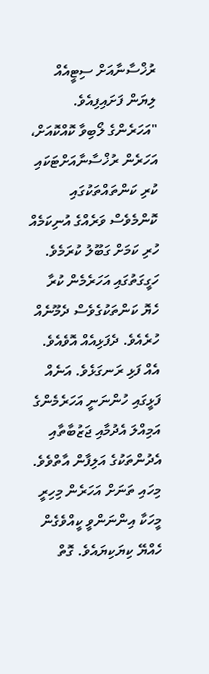ރުޚްސާނާއަށް ސިޓީއެއް ލިޔަން ފަށައިފިއެވެ.
"އަހަރެންގެ ލޯބިވާ ކޮއްކޮއަށް،
އަހަރެން ރުޚްސާނާއަށްޓަކައި ކުރި ކަންތައްތަކުގައި ކޮންމެވެސް ވަރެއްގެ އުނިކަމެއް ހުރި ކަމަށް ގަބޫލު ކުރަމެވެ. ހަގީގަތުގައި އަހަރެމެން ކުރާ ހެޔޮ ކަންތަކުގެވެސް ދެމޫނެއް ހުރެއެވެ. ދެފަޅިއެއް އޮވެއެވެ. އެއް ފަޅި ރަނގަޅެވެ. އަނެއް ފަޅީގައި ހުންނަނީ އަހަރެމެންގެ އަމިއްލަ އެދުމާއި ޖަޒުބާތާއި އެދުންތަކުގެ އަލިފާން އާތްވެވެ.
މިހައި ތަނަށް އަހަރެން މިހިރީ މީހަކާ އިންނަންވީ ކީއްވެގެން ހެއްޔޭ ކިޔަކިޔައެވެ. ގޮތް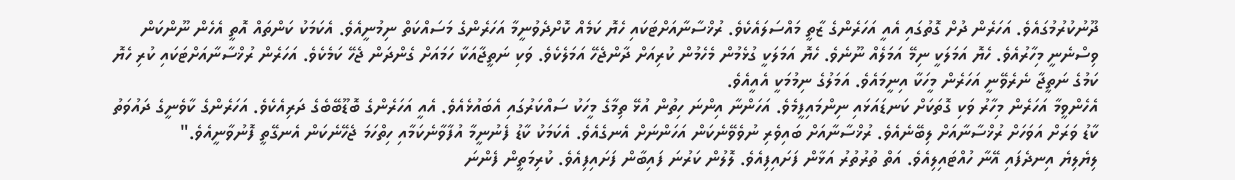ދޫނުކުރުމުގައެވެ. އަހަރެން ދުށް ގޮތުގައި އެއީ އަހަރެންގެ ޒާތީ މައްސަލައެކެވެ. ރުޚްސާނާއަށްޓަކައި ހެޔޮ ކަމެއް ކޮށްދެވުނީމާ އަހަރެންގެ މަސައްކަތް ނިމުނީއެވެ. އެކަމަކު ކަންތައް އޮތީ އެހެން ނޫންކަން ވިސްނެނީ މިހާރުއެވެ. ހެޔޮ އަމަލަކީ ނިމޭ އަމަލެއް ނޫނެވެ. ހެޔޮ އަމަލަކީ ގުޅެމުން މެހެމުން ކުރިއަށް ދާންޖެހޭ އަމަލެކެވެ. ވަކި ނަތީޖާއަކާ ހަމައަށް ގެންދަން ޖެހޭ ކަމެކެވެ. އަހަރެން ރުޚްސާނާއަށްޓަކައި ކުރި ހެޔޮ ކަމުގެ ނަތީޖާ ނެރެވޭނީ އަހަރެން މީހަކާ އިނީމައެވެ. އަމަލުގެ ނިމުމަކީ އެއީއެވެ.
އެހެންވީމާ އަހަރެން މިހާރު ވަކި ގޮތަކަށް ކަނޑައަޅައި ނިންމައިފީމެވެ. އަހަންނާ އިންނަ ހިތުން އުޅޭ ތިމާގެ މީހަކު ސައްކަރުގައި އެބައުޅެއެވެ. އެއީ އަހަރެންގެ ބޮޑޫބޭބެގެ ދަރިއެކެވެ. އަހަރެންގެ ކާވެނީގެ ދައުވަތު ކާޑު ވަރަށް އަވަހަށް ރުޚްސާނާއަށް ލިބޭނެއެވެ. ރުޚްސާނާއަށް ބައިވެރި ނުވެވޭނެކަން އަހަންނަށް އެނގެއެވެ. އެކަމަކު ކާޑު ފެނުނީމާ އުފާވާނެކަމާއި ހިތްހަމަ ޖެހޭނެކަން އެނގޭތީ ފޮނުވާނީއެވެ."
ލިޔެލިޔެ އިނދެފައި އޭނާ ހުއްޓައިލިއެވެ. އަތް ތުރުތުރު އަޅާން ފަށައިފިއެވެ. ލޮލުން ކަރުނަ ފައިބާން ފަށައިފިއެވެ. ކުރިމަތީން ފެންނަ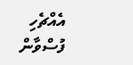އެއްޗެހި ފުސްވާން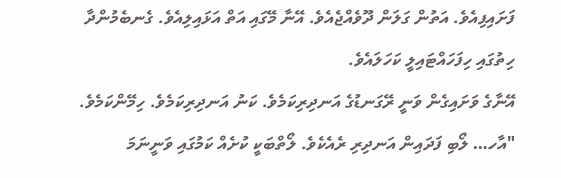ފަށައިފިއެވެ. އަތުން ގަލަން ދޫވެއްޖެއެވެ. އޭނާ މޭގައި އަތް އަޅައިލިއެވެ. ގެނބެމުންދާ ހިތުގައި ހިފަހައްޓައިލީ ކަހަލައެވެ.
އޭނާގެ ވަށައިގެން ވަނީ ރޭގަނޑުގެ އަނދިރިކަމެވެ. ކަނު އަނދިރިކަމެވެ. ހިމޭންކަމެވެ. "އާހ… ލޯބި ފަދައިން އަނދިރި ރެއެކެވެ. ލޯތްބަކީ ކުށެއް ކަމުގައި ވަނީނަމަ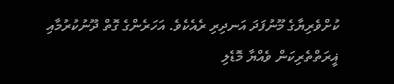ކުށްވެރިޔާގެ މޫނުފަދަ އަނދިރި ރެއެކެވެ. އަހަރެންގެ ގޮތް ދޫނުކުރުމާއި ޣީރަތްތެރިކަން ވެއްޔާ މޮޑެލި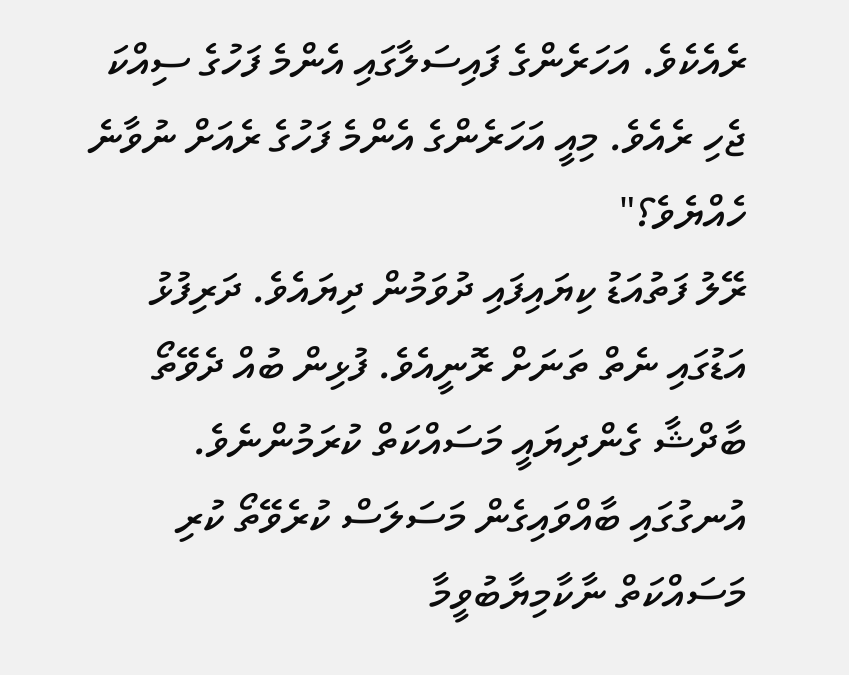ރެއެކެވެ. އަހަރެންގެ ފައިސަލާގައި އެންމެ ފަހުގެ ސިއްކަ ޖެހި ރެއެވެ. މިއީ އަހަރެންގެ އެންމެ ފަހުގެ ރެއަށް ނުވާނެ ހެއްޔެވެ؟"
ރޭލު ފަތުއަޑު ކިޔައިފައި ދުވަމުން ދިޔައެވެ. ދަރިފުޅު އަޑުގައި ނެތް ތަނަށް ރޮނީއެވެ. ފުޅިން ބުއް ދެވޭތޯ ބާދްޝާ ގެންދިޔައީ މަސައްކަތް ކުރަމުންނެވެ. އުނގުގައި ބާއްވައިގެން މަސަލަސް ކުރެވޭތޯ ކުރި މަސައްކަތް ނާކާމިޔާބުވީމާ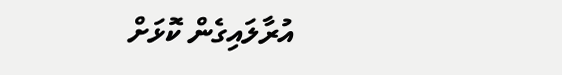އުރާލައިގެން ކޮޅަށް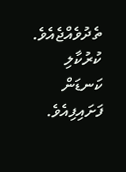ތެދުވެއްޖެއެވެ. ކުރުކާލި ކަނޑަން ފަށައިފިއެވެ.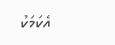އެކަމަކު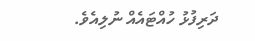ދަރިފުޅު ހުއްޓައެއް ނުލިއެވެ.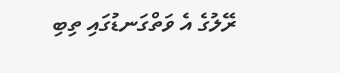ރޭލުގެ އެ ވަތްގަނޑުގައި ތިބި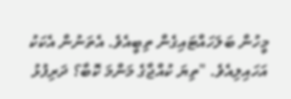މީހުން ބަލަހައްޓައިގެން ތިބީއެވެ. އެތަނުން އެކަކު އަހައިލިއެވެ. "ތިޔަ ކުއްޖާގެ މަންމަ ކޮބާ؟ ދަރިފުޅު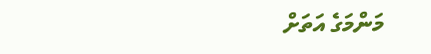މަންމަގެ އަތަށް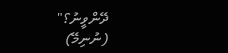ދޭންވީނު؟"
(ނުނިމޭ)